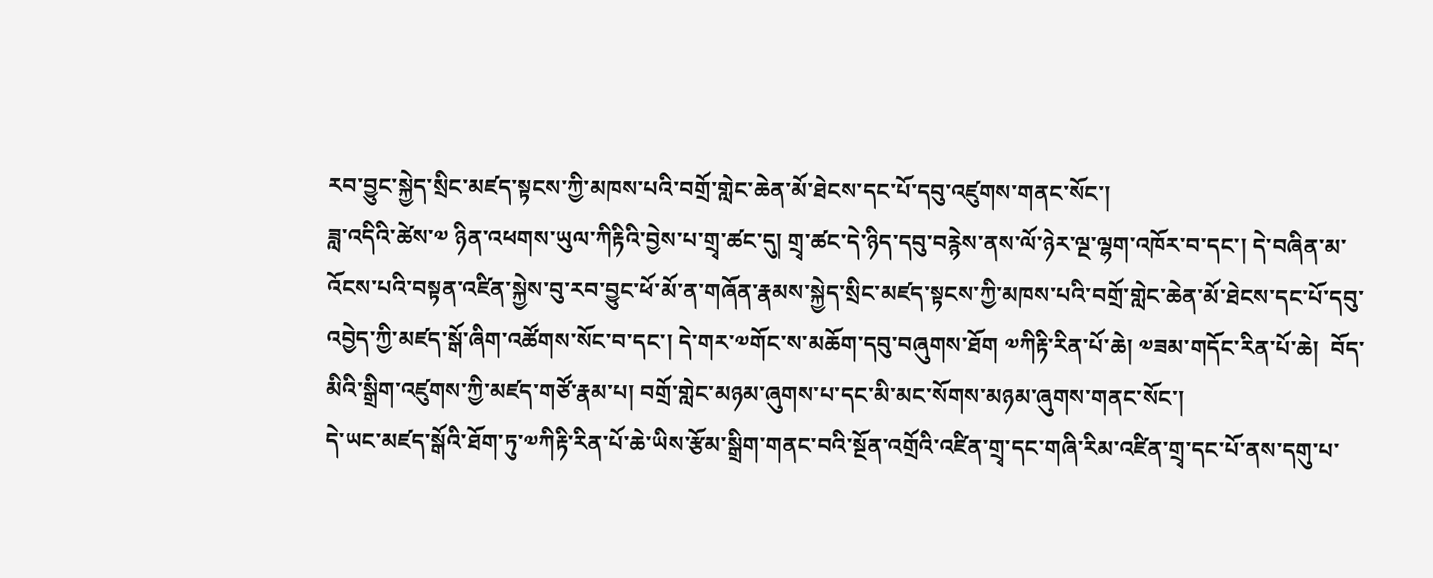རབ་བྱུང་སྐྱེད་སྲིང་མཛད་སྟངས་ཀྱི་མཁས་པའི་བགྲོ་གླེང་ཆེན་མོ་ཐེངས་དང་པོ་དབུ་འཛུགས་གནང་སོང་།
ཟླ་འདིའི་ཚེས་༧ ཉིན་འཕགས་ཡུལ་ཀིརྟིའི་བྱེས་པ་གྲྭ་ཚང་དུ། གྲྭ་ཚང་དེ་ཉིད་དབུ་བརྙེས་ནས་ལོ་ཉེར་ལྔ་ལྷག་འཁོར་བ་དང་། དེ་བཞིན་མ་འོངས་པའི་བསྟན་འཛིན་སྐྱེས་བུ་རབ་བྱུང་ཕོ་མོ་ན་གཞོན་རྣམས་སྐྱེད་སྲིང་མཛད་སྟངས་ཀྱི་མཁས་པའི་བགྲོ་གླེང་ཆེན་མོ་ཐེངས་དང་པོ་དབུ་འབྱེད་ཀྱི་མཛད་སྒོ་ཞིག་འཚོགས་སོང་བ་དང་། དེ་གར་༧གོང་ས་མཆོག་དབུ་བཞུགས་ཐོག ༧ཀིརྟི་རིན་པོ་ཆེ། ༧ཟམ་གདོང་རིན་པོ་ཆེ།  བོད་མིའི་སྒྲིག་འཛུགས་ཀྱི་མཛད་གཙོ་རྣམ་པ། བགྲོ་གླེང་མཉམ་ཞུགས་པ་དང་མི་མང་སོགས་མཉམ་ཞུགས་གནང་སོང་།
དེ་ཡང་མཛད་སྒོའི་ཐོག་ཏུ་༧ཀིརྟི་རིན་པོ་ཆེ་ཡིས་རྩོམ་སྒྲིག་གནང་བའི་སྔོན་འགྲོའི་འཛིན་གྲྭ་དང་གཞི་རིམ་འཛིན་གྲྭ་དང་པོ་ནས་དགུ་པ་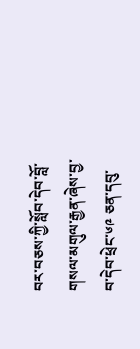བར་བཅས་ཀྱི་སློབ་དེབ་བློ་གསལ་མགུལ་རྒྱན་ཞེས་བྱ་བ་དེབ་ཕྲེང་༦༩ ཅན་དབུ་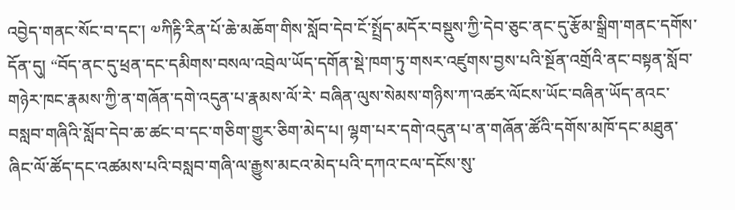འབྱེད་གནང་སོང་བ་དང་། ༧ཀིརྟི་རིན་པོ་ཆེ་མཆོག་གིས་སློབ་དེབ་ངོ་སྤྲོད་མདོར་བསྡུས་ཀྱི་དེབ་ཅུང་ནང་དུ་རྩོམ་སྒྲིག་གནང་དགོས་དོན་དུ། “བོད་ནང་དུ་ཕྲན་དང་དམིགས་བསལ་འབྲེལ་ཡོད་དགོན་སྡེ་ཁག་ཏུ་གསར་འཛུགས་བྱས་པའི་སྔོན་འགྲོའི་ནང་བསྟན་སློབ་གཉེར་ཁང་རྣམས་ཀྱི་ན་གཞོན་དགེ་འདུན་པ་རྣམས་ལོ་རེ་ བཞིན་ལུས་སེམས་གཉིས་ཀ་འཚར་ལོངས་ཡོང་བཞིན་ཡོད་ནའང་བསླབ་གཞིའི་སློབ་དེབ་ཆ་ཚང་བ་དང་གཅིག་གྱུར་ཅིག་མེད་པ། ལྷག་པར་དགེ་འདུན་པ་ན་གཞོན་ཚོའི་དགོས་མཁོ་དང་མཐུན་ཞིང་ལོ་ཚོད་དང་འཚམས་པའི་བསླབ་གཞི་ལ་རྒྱུས་མངའ་མེད་པའི་དཀའ་ངལ་དངོས་སུ་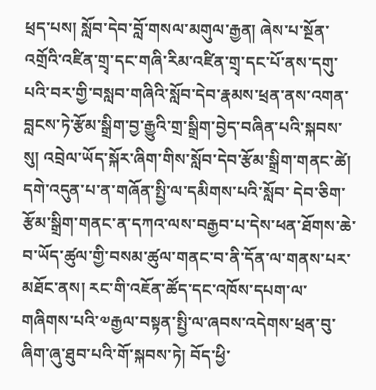ཕྲད་པས། སློབ་དེབ་བློ་གསལ་མགུལ་རྒྱན། ཞེས་པ་སྔོན་འགྲོའི་འཛིན་གྲྭ་དང་གཞི་རིམ་འཛིན་གྲྭ་དང་པོ་ནས་དགུ་པའི་བར་གྱི་བསླབ་གཞིའི་སློབ་དེབ་རྣམས་ཕྲན་ནས་འགན་བླངས་ཏེ་རྩོམ་སྒྲིག་བྱ་རྒྱུའི་གྲ་སྒྲིག་བྱེད་བཞིན་པའི་སྐབས་སུ། འབྲེལ་ཡོད་སྐོར་ཞིག་གིས་སློབ་དེབ་རྩོམ་སྒྲིག་གནང་ཚེ། དགེ་འདུན་པ་ན་གཞོན་སྤྱི་ལ་དམིགས་པའི་སློབ་ དེབ་ཅིག་རྩོམ་སྒྲིག་གནང་ན་དཀའ་ལས་བརྒྱབ་པ་དེས་ཕན་ཐོགས་ཆེ་བ་ཡོད་ཚུལ་གྱི་བསམ་ཚུལ་གནང་བ་ནི་དོན་ལ་གནས་པར་མཐོང་ནས། རང་གི་འཇོན་ཚོད་དང་འཁོས་དཔག་ལ་གཞིགས་པའི་༧རྒྱལ་བསྟན་སྤྱི་ལ་ཞབས་འདེགས་ཕྲན་བུ་ཞིག་ཞུ་ཐུབ་པའི་གོ་སྐབས་ཏེ། བོད་ཕྱི་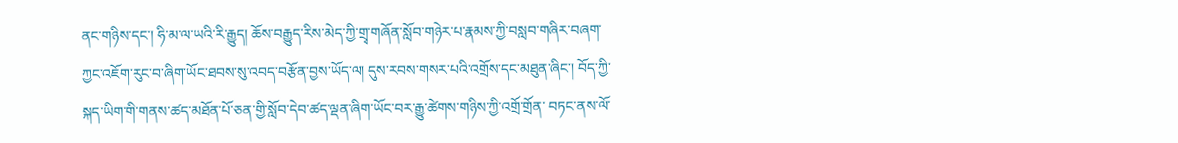ནང་གཉིས་དང་། ཧི་མ་ལ་ཡའི་རི་རྒྱུད། ཆོས་བརྒྱུད་རིས་མེད་ཀྱི་གྲྭ་གཞོན་སློབ་གཉེར་པ་རྣམས་ཀྱི་བསླབ་གཞིར་བཞག་ཀྱང་འཇོག་རུང་བ་ཞིག་ཡོང་ཐབས་སུ་འབད་བརྩོན་བྱས་ཡོད་ལ། དུས་རབས་གསར་པའི་འགྲོས་དང་མཐུན་ཞིང་། བོད་ཀྱི་སྐད་ཡིག་གི་གནས་ཚད་མཐོན་པོ་ཅན་གྱི་སློབ་དེབ་ཚད་ལྡན་ཞིག་ཡོང་བར་རྒྱུ་ཚེགས་གཉིས་ཀྱི་འགྲོ་གྲོན་ བཏང་ནས་ལོ་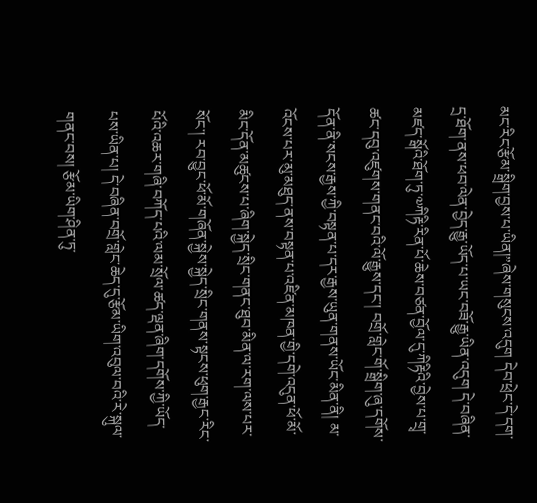མང་རིང་རྩོམ་སྒྲིག་བྱས་པ་ཡིན།”ཞེས་གསུངས་འདུག དེབ་ཕྲེང་དེ་དག་དྲ་ཐོག་ནས་ཕབ་ལེན་བྱེད་རྒྱུ་ཡོད་པ་ཡང་བཟོ་རྒྱུ་ཡིན་འདུག དེ་བཞིན་མཛད་སྒོའི་ཐོག་ཏུ་༧ཀིརྟི་རིན་པོ་ཆེས་བཙན་བྱོལ་དུ་ཀིརྟིའི་བྱེས་པ་གྲྭ་ཚང་དབུ་འཛུགས་གནང་བའི་ལོ་རྒྱུས་དང་། བགྲོ་གླེང་གོ་སྒྲིག་ཞུ་དགོས་དོན་ནི་སངས་རྒྱས་ཀྱི་བསྟན་པ་དར་རྒྱས་ཡུན་གནས་ཡོང་མིན་ནི། མ་འོངས་པར་མུ་མཐུད་ནས་བསྟན་པ་འཛིན་མཁན་གྱི་དགེ་འདུན་ཕོ་མོ་མིང་དོན་མཚུངས་པ་ཞིག་སྐྱེད་སྲིང་གནང་ཐུབ་མིན་ལ་རག་ལས་པར་སོང་། རབ་བྱུང་ཕོ་མོ་གཞོན་སྐྱེས་སྐྱེད་སྲིང་གནས་སྟངས་ཕུག་རྒྱང་རིང་པོའི་འཆར་གཞི་བཀོད་པའི་ལམ་སྲོལ་ཚད་ལྡན་ཞིག་དགོས་ཀྱི་ཡོད་པས་ཡིན་པ། དེ་བཞིན་བགྲོ་གླེང་ཆེད་དུ་རྩོམ་ཡིག་འབུལ་བའི་རེ་སྐུལ་གནང་བས། རྩོམ་ཡིག་ཤིན་ཏུ་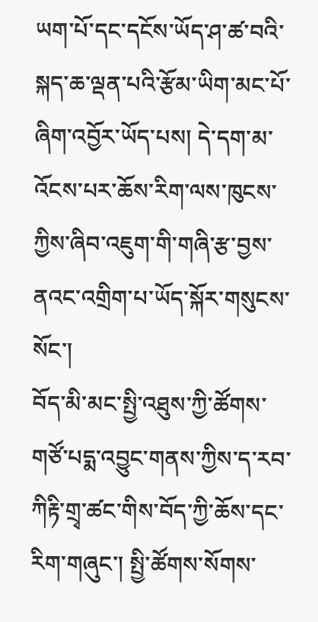ཡག་པོ་དང་དངོས་ཡོད་ཤ་ཚ་བའི་སྐད་ཆ་ལྡན་པའི་རྩོམ་ཡིག་མང་པོ་ཞིག་འབྱོར་ཡོད་པས། དེ་དག་མ་འོངས་པར་ཆོས་རིག་ལས་ཁུངས་ཀྱིས་ཞིབ་འཇུག་གི་གཞི་རྩ་བྱས་ནའང་འགྲིག་པ་ཡོད་སྐོར་གསུངས་སོང་།
བོད་མི་མང་སྤྱི་འཐུས་ཀྱི་ཚོགས་གཙོ་པདྨ་འབྱུང་གནས་ཀྱིས་ད་རབ་ཀིརྟི་གྲྭ་ཚང་གིས་བོད་ཀྱི་ཆོས་དང་རིག་གཞུང་། སྤྱི་ཚོགས་སོགས་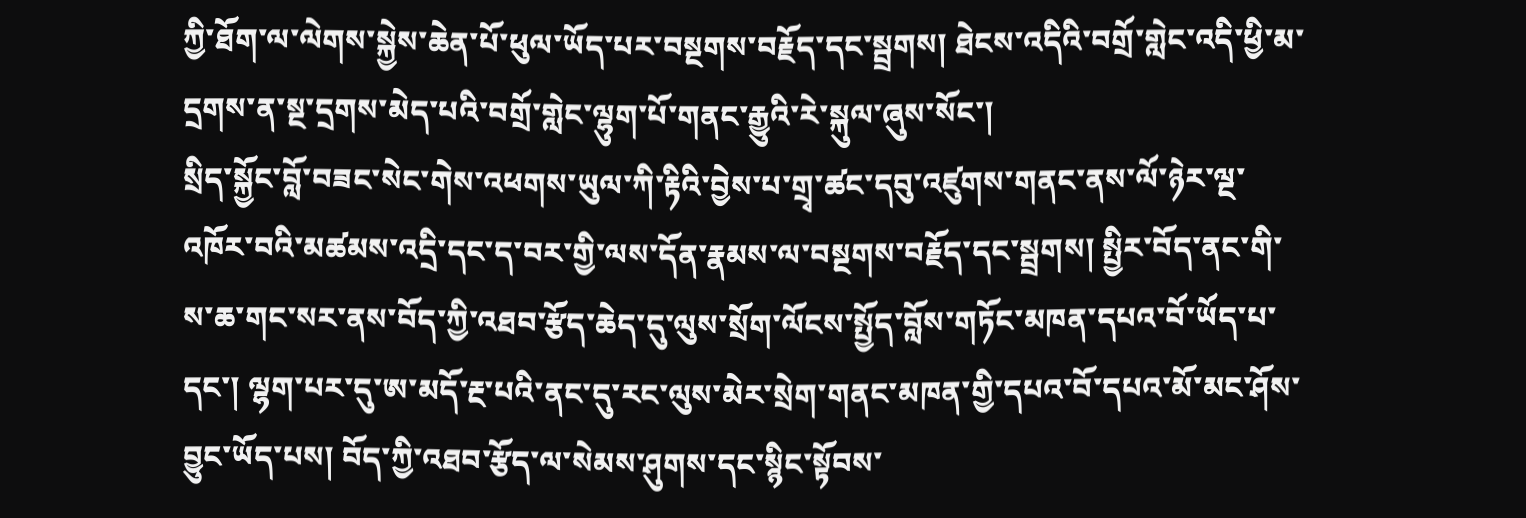ཀྱི་ཐོག་ལ་ལེགས་སྐྱེས་ཆེན་པོ་ཕུལ་ཡོད་པར་བསྔགས་བརྗོད་དང་སྦྲགས། ཐེངས་འདིའི་བགྲོ་གླེང་འདི་ཕྱི་མ་དྲགས་ན་སྔ་དྲགས་མེད་པའི་བགྲོ་གླེང་ལྷུག་པོ་གནང་རྒྱུའི་རེ་སྐུལ་ཞུས་སོང་།
སྲིད་སྐྱོང་བློ་བཟང་སེང་གེས་འཕགས་ཡུལ་ཀི་རྟིའི་བྱེས་པ་གྲྭ་ཚང་དབུ་འཛུགས་གནང་ནས་ལོ་ཉེར་ལྔ་འཁོར་བའི་མཚམས་འདྲི་དང་ད་བར་གྱི་ལས་དོན་རྣམས་ལ་བསྔགས་བརྗོད་དང་སྦྲགས། སྤྱིར་བོད་ནང་གི་ས་ཆ་གང་སར་ནས་བོད་ཀྱི་འཐབ་རྩོད་ཆེད་དུ་ལུས་སྲོག་ལོངས་སྤྱོད་བློས་གཏོང་མཁན་དཔའ་བོ་ཡོད་པ་དང་། ལྷག་པར་དུ་ཨ་མདོ་རྔ་པའི་ནང་དུ་རང་ལུས་མེར་སྲེག་གནང་མཁན་གྱི་དཔའ་བོ་དཔའ་མོ་མང་ཤོས་བྱུང་ཡོད་པས། བོད་ཀྱི་འཐབ་རྩོད་ལ་སེམས་ཤུགས་དང་སྙིང་སྟོབས་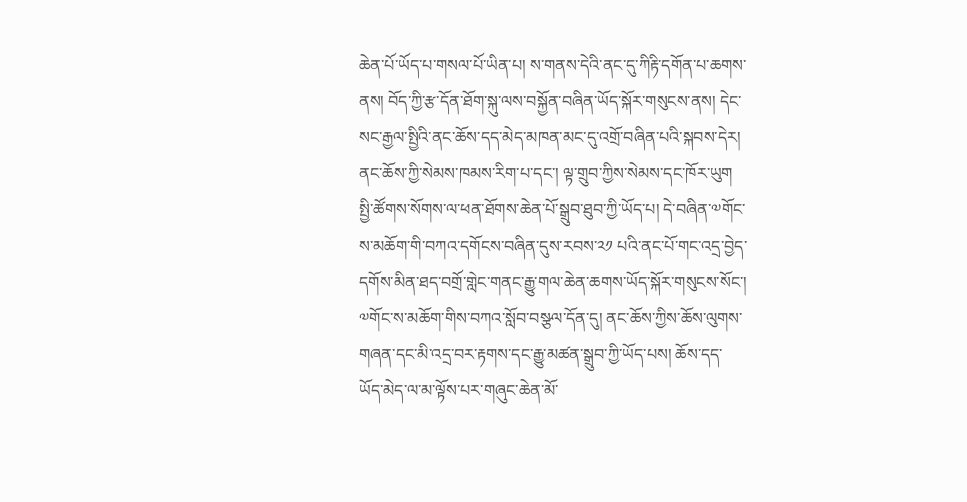ཆེན་པོ་ཡོད་པ་གསལ་པོ་ཡིན་པ། ས་གནས་དེའི་ནང་དུ་ཀིརྟི་དགོན་པ་ཆགས་ནས། བོད་ཀྱི་རྩ་དོན་ཐོག་སྐུ་ལས་བསྐྱོན་བཞིན་ཡོད་སྐོར་གསུངས་ནས། དེང་སང་རྒྱལ་སྤྱིའི་ནང་ཆོས་དད་མེད་མཁན་མང་དུ་འགྲོ་བཞིན་པའི་སྐབས་དེར། ནང་ཆོས་ཀྱི་སེམས་ཁམས་རིག་པ་དང་། ལྟ་གྲུབ་ཀྱིས་སེམས་དང་ཁོར་ཡུག སྤྱི་ཚོགས་སོགས་ལ་ཕན་ཐོགས་ཆེན་པོ་སྒྲུབ་ཐུབ་ཀྱི་ཡོད་པ། དེ་བཞིན་༧གོང་ས་མཆོག་གི་བཀའ་དགོངས་བཞིན་དུས་རབས་༢༡ པའི་ནང་པོ་གང་འདྲ་བྱེད་དགོས་མིན་ཐད་བགྲོ་གླེང་གནང་རྒྱུ་གལ་ཆེན་ཆགས་ཡོད་སྐོར་གསུངས་སོང་།
༧གོང་ས་མཆོག་གིས་བཀའ་སློབ་བསྩལ་དོན་དུ། ནང་ཆོས་ཀྱིས་ཆོས་ལུགས་གཞན་དང་མི་འདྲ་བར་རྟགས་དང་རྒྱུ་མཚན་སྒྲུབ་ཀྱི་ཡོད་པས། ཆོས་དད་ཡོད་མེད་ལ་མ་ལྟོས་པར་གཞུང་ཆེན་མོ་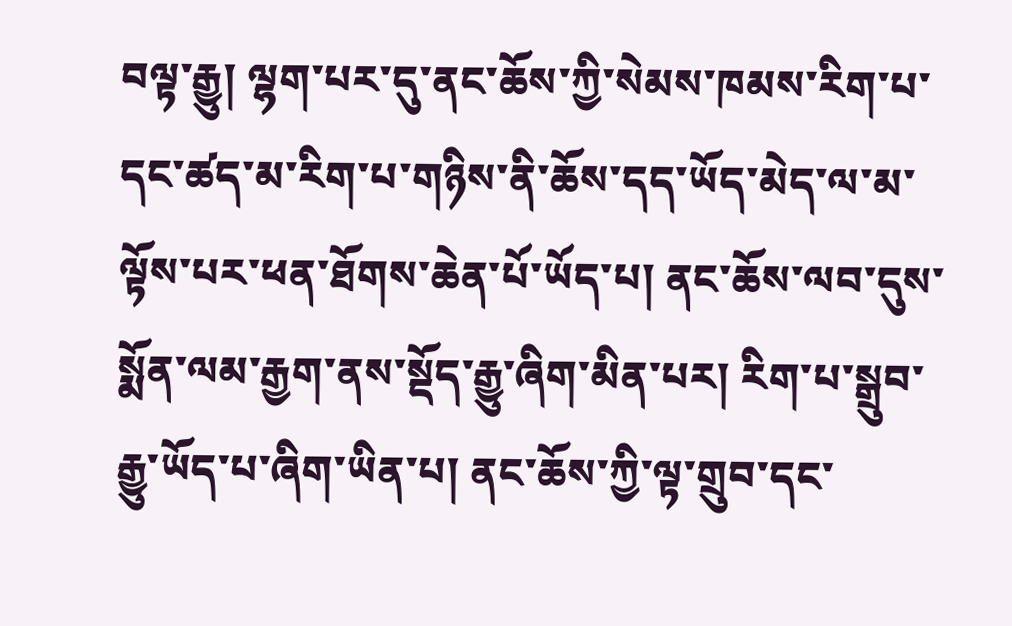བལྟ་རྒྱུ། ལྷག་པར་དུ་ནང་ཆོས་ཀྱི་སེམས་ཁམས་རིག་པ་དང་ཚད་མ་རིག་པ་གཉིས་ནི་ཆོས་དད་ཡོད་མེད་ལ་མ་ལྟོས་པར་ཕན་ཐོགས་ཆེན་པོ་ཡོད་པ། ནང་ཆོས་ལབ་དུས་སྨོན་ལམ་རྒྱག་ནས་སྡོད་རྒྱུ་ཞིག་མིན་པར། རིག་པ་སྒྲུབ་རྒྱུ་ཡོད་པ་ཞིག་ཡིན་པ། ནང་ཆོས་ཀྱི་ལྟ་གྲུབ་དང་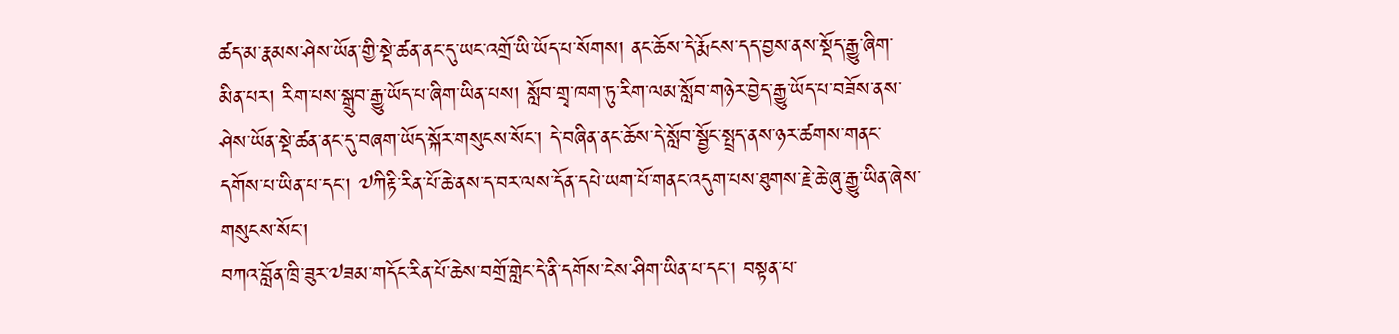ཚད་མ་རྣམས་ཤེས་ཡོན་གྱི་སྡེ་ཚན་ནང་དུ་ཡང་འགྲོ་ཡི་ཡོད་པ་སོགས། ནང་ཆོས་དེ་རྨོངས་དད་བྱས་ནས་སྡོད་རྒྱུ་ཞིག་མིན་པར། རིག་པས་སྒྲུབ་རྒྱུ་ཡོད་པ་ཞིག་ཡིན་པས། སློབ་གྲྭ་ཁག་ཏུ་རིག་ལམ་སློབ་གཉེར་བྱེད་རྒྱུ་ཡོད་པ་བཟོས་ནས་ཤེས་ཡོན་སྡེ་ཚན་ནང་དུ་བཞག་ཡོད་སྐོར་གསུངས་སོང་། དེ་བཞིན་ནང་ཆོས་དེ་སློབ་སྦྱོང་སྤྲད་ནས་ཉར་ཚགས་གནང་དགོས་པ་ཡིན་པ་དང་། ༧ཀིརྟི་རིན་པོ་ཆེ་ནས་ད་བར་ལས་དོན་དཔེ་ཡག་པོ་གནང་འདུག་པས་ཐུགས་རྗེ་ཆེ་ཞུ་རྒྱུ་ཡིན་ཞེས་གསུངས་སོང་།
བཀའ་བློན་ཁྲི་ཟུར་༧ཟམ་གདོང་རིན་པོ་ཆེས་བགྲོ་གླེང་དེ་ནི་དགོས་ངེས་ཤིག་ཡིན་པ་དང་། བསྟན་པ་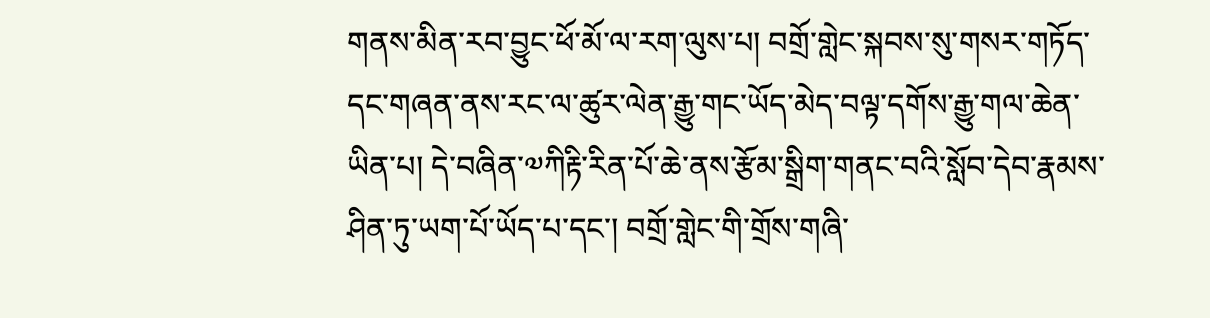གནས་མིན་རབ་བྱུང་ཕོ་མོ་ལ་རག་ལུས་པ། བགྲོ་གླེང་སྐབས་སུ་གསར་གཏོད་དང་གཞན་ནས་རང་ལ་ཚུར་ལེན་རྒྱུ་གང་ཡོད་མེད་བལྟ་དགོས་རྒྱུ་གལ་ཆེན་ཡིན་པ། དེ་བཞིན་༧ཀིརྟི་རིན་པོ་ཆེ་ནས་རྩོམ་སྒྲིག་གནང་བའི་སློབ་དེབ་རྣམས་ཤིན་ཏུ་ཡག་པོ་ཡོད་པ་དང་། བགྲོ་གླེང་གི་གྲོས་གཞི་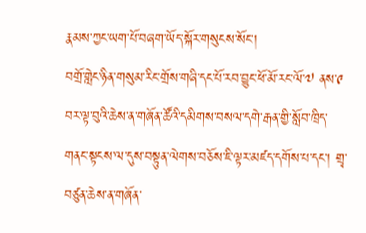རྣམས་ཀྱང་ཡག་པོ་བཞག་ཡོད་སྐོར་གསུངས་སོང་།
བགྲོ་གླེང་ཉིན་གསུམ་རིང་གྲོས་གཞི་དང་པོ་རབ་བྱུང་ཕོ་མོ་རང་ལོ་༧ ནས་༩ བར་ལྟ་བུའི་ཆེས་ན་གཞོན་ཚོའི་དམིགས་བསལ་དགེ་རྒན་གྱི་སློབ་ཁྲིད་གནང་སྟངས་ལ་དུས་བསྟུན་ལེགས་བཅོས་ཇི་ལྟར་མཛད་དགོས་པ་དང་། གྲྭ་བཙུན་ཆེས་ན་གཞོན་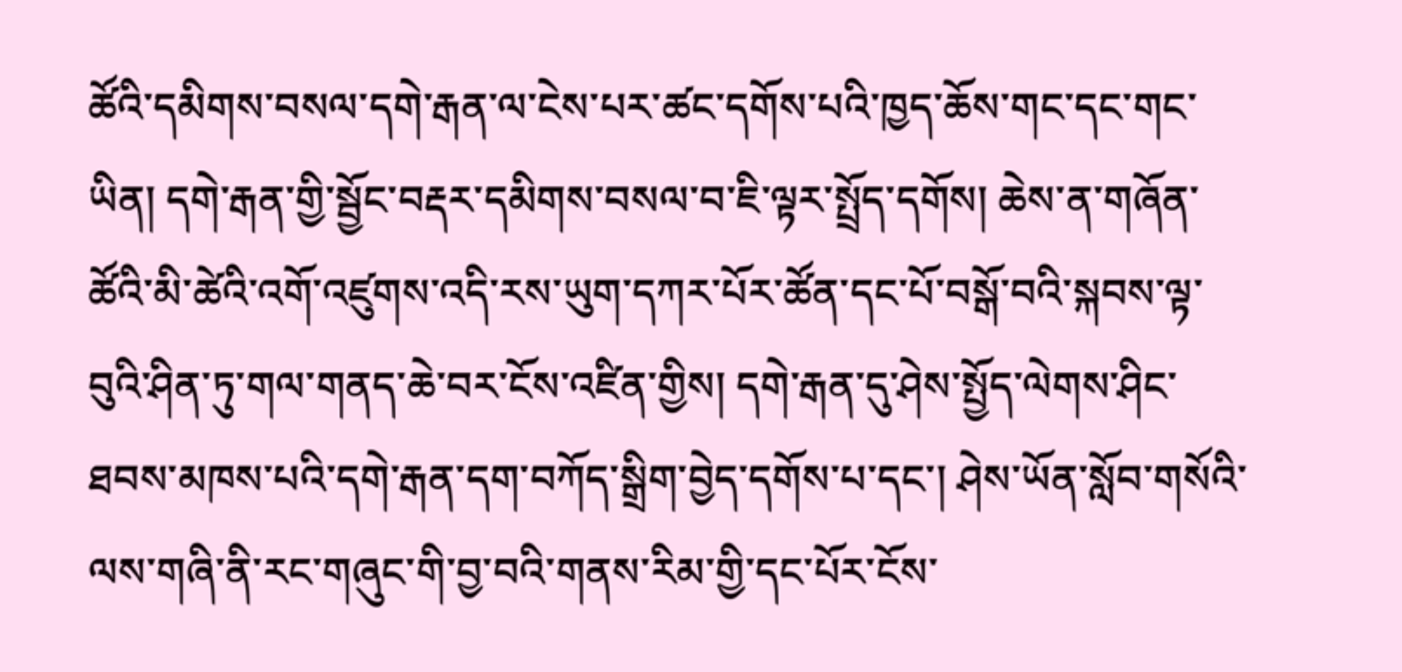ཚོའི་དམིགས་བསལ་དགེ་རྒན་ལ་ངེས་པར་ཚང་དགོས་པའི་ཁྱད་ཆོས་གང་དང་གང་ཡིན། དགེ་རྒན་གྱི་སྦྱོང་བརྡར་དམིགས་བསལ་བ་ཇི་ལྟར་སྤྲོད་དགོས། ཆེས་ན་གཞོན་ཚོའི་མི་ཚེའི་འགོ་འཛུགས་འདི་རས་ཡུག་དཀར་པོར་ཚོན་དང་པོ་བསྒོ་བའི་སྐབས་ལྟ་བུའི་ཤིན་ཏུ་གལ་གནད་ཆེ་བར་ངོས་འཛིན་གྱིས། དགེ་རྒན་དུ་ཤེས་སྤྱོད་ལེགས་ཤིང་ཐབས་མཁས་པའི་དགེ་རྒན་དག་བཀོད་སྒྲིག་བྱེད་དགོས་པ་དང་། ཤེས་ཡོན་སློབ་གསོའི་ལས་གཞི་ནི་རང་གཞུང་གི་བྱ་བའི་གནས་རིམ་གྱི་དང་པོར་ངོས་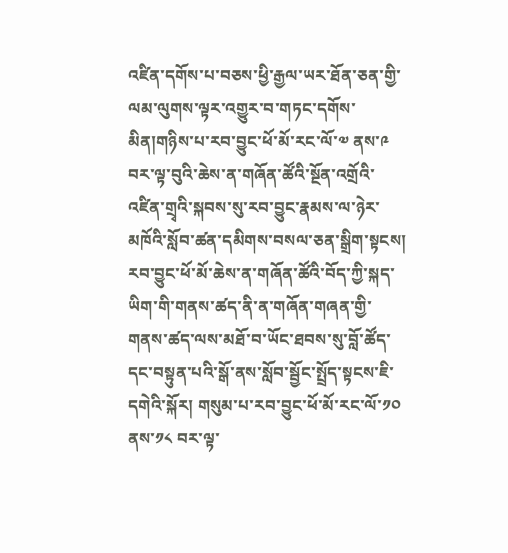འཛིན་དགོས་པ་བཅས་ཕྱི་རྒྱལ་ཡར་ཐོན་ཅན་གྱི་ལམ་ལུགས་ལྟར་འགྱུར་བ་གཏང་དགོས་མིན།གཉིས་པ་རབ་བྱུང་ཕོ་མོ་རང་ལོ་༧ ནས་༩ བར་ལྟ་བུའི་ཆེས་ན་གཞོན་ཚོའི་སྔོན་འགྲོའི་འཛིན་གྲྭའི་སྐབས་སུ་རབ་བྱུང་རྣམས་ལ་ཉེར་མཁོའི་སློབ་ཚན་དམིགས་བསལ་ཅན་སྒྲིག་སྟངས། རབ་བྱུང་ཕོ་མོ་ཆེས་ན་གཞོན་ཚོའི་བོད་ཀྱི་སྐད་ཡིག་གི་གནས་ཚད་ནི་ན་གཞོན་གཞན་གྱི་གནས་ཚད་ལས་མཐོ་བ་ཡོང་ཐབས་སུ་བློ་ཚོད་དང་བསྟུན་པའི་སྒོ་ནས་སློབ་སྦྱོང་སྤྲོད་སྟངས་ཇི་དགེའི་སྐོར། གསུམ་པ་རབ་བྱུང་ཕོ་མོ་རང་ལོ་༡༠ ནས་༡༨ བར་ལྟ་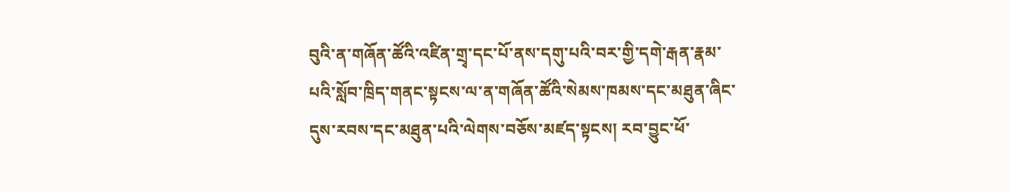བུའི་ན་གཞོན་ཚོའི་འཛིན་གྲྭ་དང་པོ་ནས་དགུ་པའི་བར་གྱི་དགེ་རྒན་རྣམ་པའི་སློབ་ཁྲིད་གནང་སྟངས་ལ་ན་གཞོན་ཚོའི་སེམས་ཁམས་དང་མཐུན་ཞིང་དུས་རབས་དང་མཐུན་པའི་ལེགས་བཅོས་མཛད་སྟངས། རབ་བྱུང་ཕོ་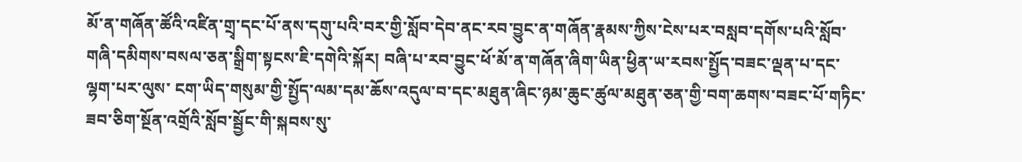མོ་ན་གཞོན་ཚོའི་འཛིན་གྲྭ་དང་པོ་ནས་དགུ་པའི་བར་གྱི་སློབ་དེབ་ནང་རབ་བྱུང་ན་གཞོན་རྣམས་ཀྱིས་ངེས་པར་བསླབ་དགོས་པའི་སློབ་གཞི་དམིགས་བསལ་ཅན་སྒྲིག་སྟངས་ཇི་དགེའི་སྐོར། བཞི་པ་རབ་བྱུང་ཕོ་མོ་ན་གཞོན་ཞིག་ཡིན་ཕྱིན་ཡ་རབས་སྤྱོད་བཟང་ལྡན་པ་དང་ལྷག་པར་ལུས་ ངག་ཡིད་གསུམ་གྱི་སྤྱོད་ལམ་དམ་ཆོས་འདུལ་བ་དང་མཐུན་ཞིང་ཉམ་ཆུང་ཚུལ་མཐུན་ཅན་གྱི་བག་ཆགས་བཟང་པོ་གཏིང་ཟབ་ཅིག་སྔོན་འགྲོའི་སློབ་སྦྱོང་གི་སྐབས་སུ་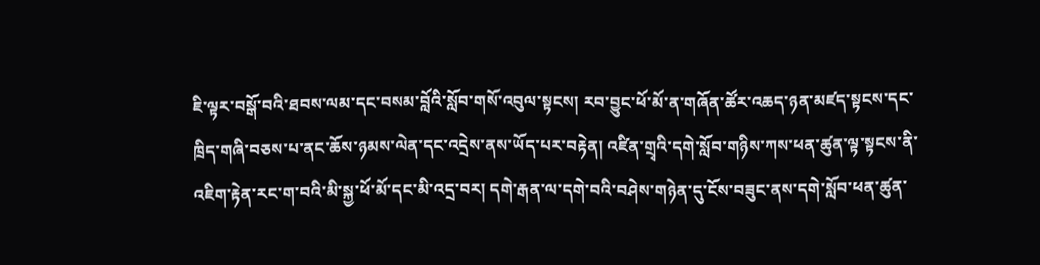ཇི་ལྟར་བསྒོ་བའི་ཐབས་ལམ་དང་བསམ་བློའི་སློབ་གསོ་འབུལ་སྟངས། རབ་བྱུང་ཕོ་མོ་ན་གཞོན་ཚོར་འཆད་ཉན་མཛད་སྟངས་དང་ཁྲིད་གཞི་བཅས་པ་ནང་ཆོས་ཉམས་ལེན་དང་འདྲེས་ནས་ཡོད་པར་བརྟེན། འཛིན་གྲྭའི་དགེ་སློབ་གཉིས་ཀས་ཕན་ཚུན་ལྟ་སྟངས་ནི་འཇིག་རྟེན་རང་ག་བའི་མི་སྐྱ་ཕོ་མོ་དང་མི་འདྲ་བར། དགེ་རྒན་ལ་དགེ་བའི་བཤེས་གཉེན་དུ་ངོས་བཟུང་ནས་དགེ་སློབ་ཕན་ཚུན་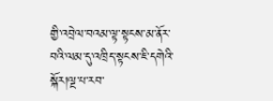གྱི་འབྲེལ་བའམ་ལྟ་སྟངས་མ་ནོར་བའི་ལམ་དུ་འཁྲིད་སྟངས་ཇི་དགེའི་སྐོར།ལྔ་པ་རབ་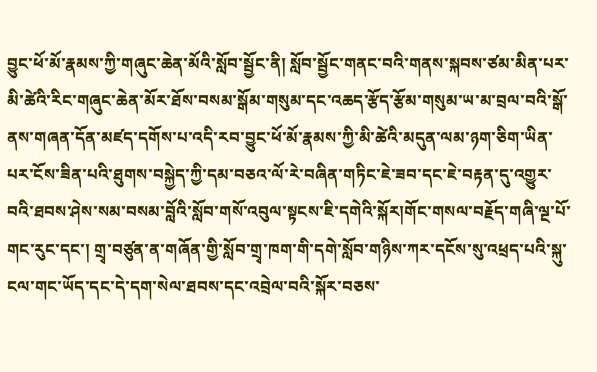བྱུང་ཕོ་མོ་རྣམས་ཀྱི་གཞུང་ཆེན་མོའི་སློབ་སྦྱོང་ནི། སློབ་སྦྱོང་གནང་བའི་གནས་སྐབས་ཙམ་མིན་པར་མི་ཚེའི་རིང་གཞུང་ཆེན་མོར་ཐོས་བསམ་སྒོམ་གསུམ་དང་འཆད་རྩོད་རྩོམ་གསུམ་ཡ་མ་བྲལ་བའི་སྒོ་ནས་གཞན་དོན་མཛད་དགོས་པ་འདི་རབ་བྱུང་ཕོ་མོ་རྣམས་ཀྱི་མི་ཚེའི་མདུན་ལམ་ཉག་ཅིག་ཡིན་པར་ངོས་ཟིན་པའི་ཐུགས་བསྐྱེད་ཀྱི་དམ་བཅའ་ལོ་རེ་བཞིན་གཏིང་ཇེ་ཟབ་དང་ཇེ་བརྟན་དུ་འགྱུར་བའི་ཐབས་ཤེས་སམ་བསམ་བློའི་སློབ་གསོ་འབུལ་སྟངས་ཇི་དགེའི་སྐོར།གོང་གསལ་བརྗོད་གཞི་ལྔ་པོ་གང་རུང་དང་། གྲྭ་བཙུན་ན་གཞོན་གྱི་སློབ་གྲྭ་ཁག་གི་དགེ་སློབ་གཉིས་ཀར་དངོས་སུ་འཕྲད་པའི་སྐུ་ངལ་གང་ཡོད་དང་དེ་དག་སེལ་ཐབས་དང་འབྲེལ་བའི་སྐོར་བཅས་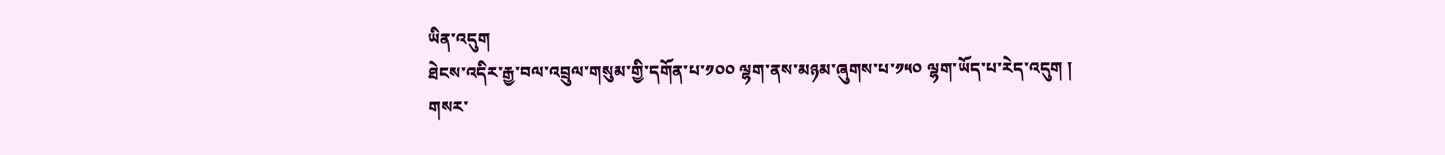ཡིན་འདུག
ཐེངས་འདིར་རྒྱ་བལ་འབྲུལ་གསུམ་གྱི་དགོན་པ་༡༠༠ ལྷག་ནས་མཉམ་ཞུགས་པ་༡༥༠ ལྷག་ཡོད་པ་རེད་འདུག །
གསར་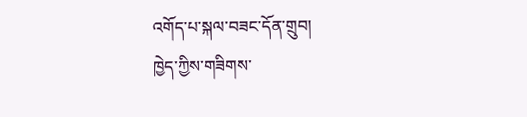འགོད་པ་སྐལ་བཟང་དོན་གྲུབ།
ཁྱེད་ཀྱིས་གཟིགས་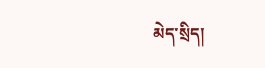མེད་སྲིད།